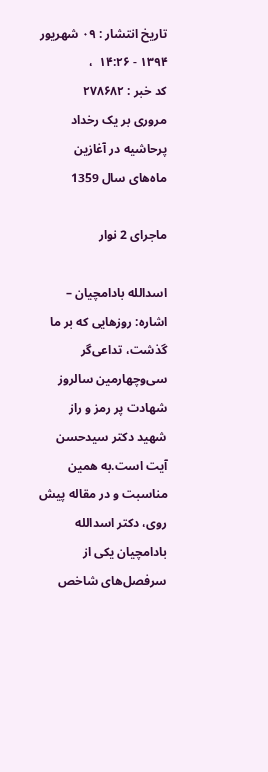تاریخ انتشار : ۰۹ شهريور ۱۳۹۴ - ۱۴:۲۶  ،
کد خبر : ۲۷۸۶۸۲
مروری بر یک رخداد پرحاشیه در آغازین ماه‌های سال 1359

ماجرای 2 نوار

اسدالله بادامچیان – اشاره: روزهایی که بر ما گذشت، تداعی‌گر سی‌و‌چهارمین سالروز شهادت پر رمز و راز شهید ‌دکتر سید‌حسن آیت‌ است.به همین مناسبت و در مقاله پیش روی، دکتر اسدالله بادامچیان یکی از سرفصل‌های شاخص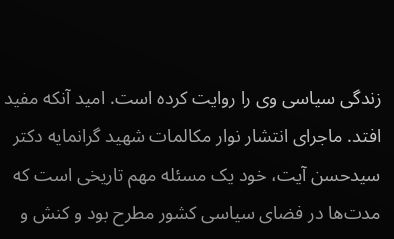زندگی سیاسی وی را روایت کرده است. امید آنکه مفید افتد. ماجرای انتشار نوار مکالمات شهید گرانمایه دکتر سیدحسن آیت، خود یک مسئله مهم تاریخی است که مدت‌ها در فضای سیاسی کشور مطرح بود و کنش و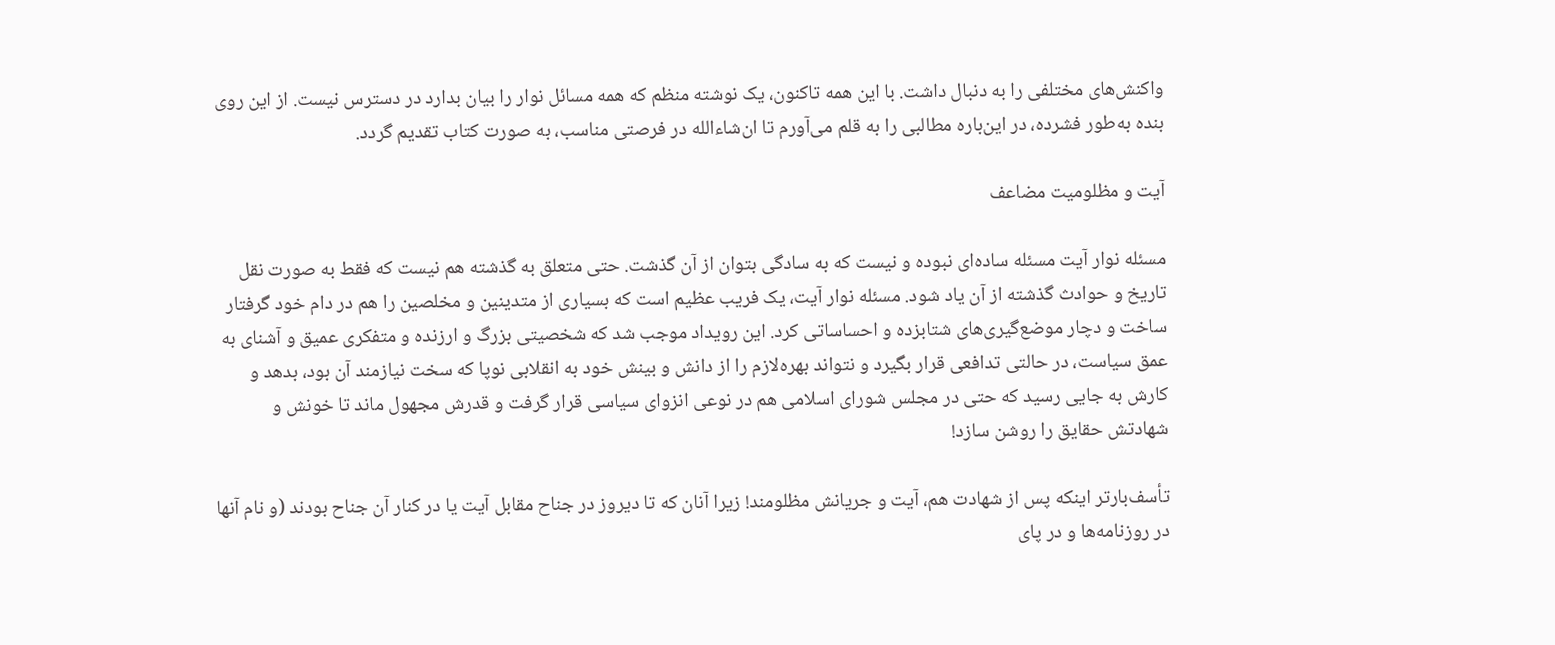واکنش‌های مختلفی را به دنبال داشت. با این همه تا‌کنون، یک نوشته منظم که همه مسائل نوار را بیان بدارد در دسترس نیست. از این روی بنده به‌طور فشرده، در این‌باره مطالبی را به قلم می‌آورم تا ان‌شاءالله در فرصتی مناسب، به صورت کتاب تقدیم گردد.

آیت و مظلومیت مضاعف

مسئله نوار آیت مسئله ساده‌ای نبوده و نیست که به سادگی بتوان از آن گذشت. حتی متعلق به گذشته هم نیست که فقط به صورت نقل تاریخ و حوادث گذشته از آن یاد شود. مسئله نوار آیت، یک فریب عظیم است که بسیاری از متدینین و مخلصین را هم در دام خود گرفتار ساخت و دچار موضع‌گیری‌های شتابزده و احساساتی کرد. این رویداد موجب شد که شخصیتی بزرگ و ارزنده و متفکری عمیق و آشنای به عمق سیاست، در حالتی تدافعی قرار بگیرد و نتواند بهره‌لازم را از دانش و بینش خود به انقلابی نوپا که سخت نیازمند آن بود، بدهد و کارش به جایی رسید که حتی در مجلس شورای اسلامی هم در نوعی انزوای سیاسی قرار گرفت و قدرش مجهول ماند تا خونش و شهادتش حقایق را روشن سازد!

تأسف‌بارتر اینکه پس از شهادت هم، آیت و جریانش مظلومند! زیرا آنان که تا دیروز در جناح مقابل آیت یا در کنار آن جناح بودند (و نام آنها در روزنامه‌ها و در پای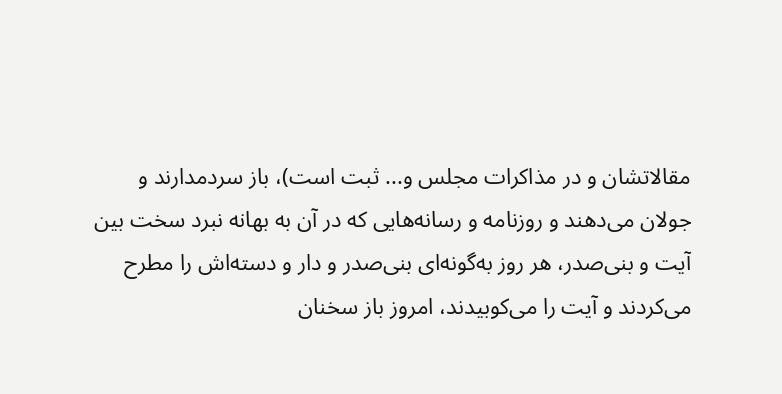مقالاتشان و در مذاکرات مجلس و... ثبت است)، باز سردمدارند و جولان می‌دهند و روزنامه و رسانه‌هایی که در آن به بهانه نبرد سخت بین آیت و بنی‌صدر، هر روز به‌گونه‌ای بنی‌صدر و دار و دسته‌اش را مطرح می‌کردند و آیت را می‌کوبیدند، امروز باز سخنان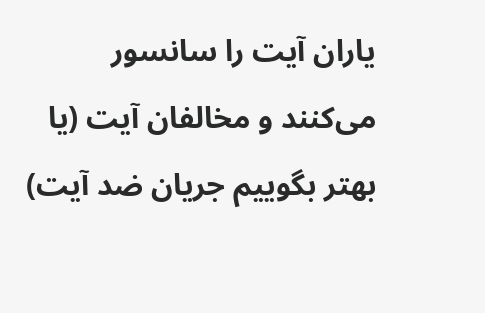یاران آیت را سانسور می‌کنند و مخالفان آیت (یا بهتر بگوییم جریان ضد آیت)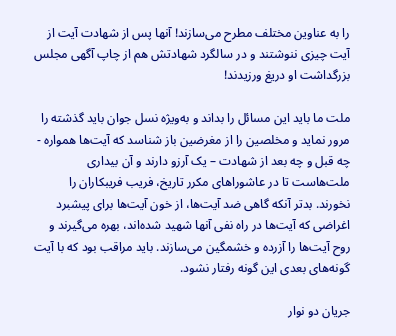را به عناوین مختلف مطرح می‌سازند! آنها پس از شهادت آیت از آیت چیزی ننو‌شتند و در سالگرد شهادتش هم از چاپ آگهی مجلس بزرگداشت او دریغ ورزیدند!

ملت ما باید این مسائل را بداند و به‌ویژه نسل جوان باید گذشته را مرور نماید و مخلصین را از مغرضین باز شناسد که آیت‌ها همواره - چه قبل و چه بعد از شهادت – یک آرزو دارند و آن بیداری ملت‌هاست تا در عاشوراهای مکرر تاریخ، فریب فریبکاران را نخورند. بدتر آنکه گاهی ضد آیت‌ها، از خون آیت‌ها برای پیشبرد اغراضی که آیت‌ها در راه نفی آنها شهید شده‌اند، بهره می‌گیرند و روح آیت‌ها را آزرده و خشمگین می‌سازند. باید مراقب بود که با آیت گونه‌های بعدی این گونه رفتار نشود.

جریان دو نوار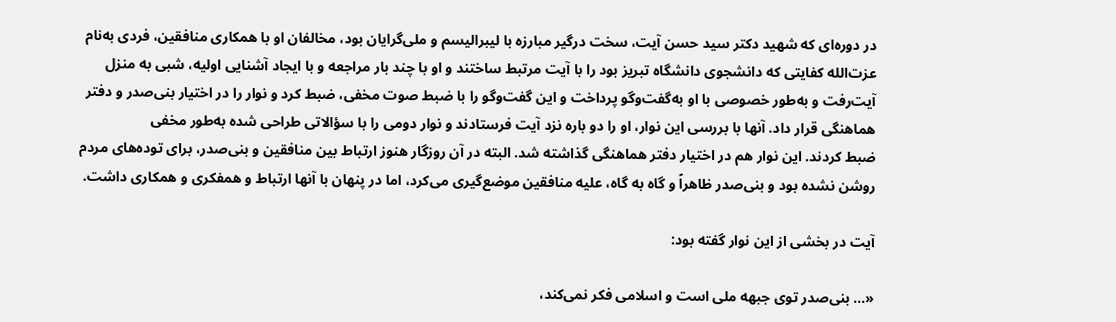در دوره‌ای که شهید دکتر سید حسن آیت، سخت درگیر مبارزه با لیبرالیسم و ملی‌‌گرایان بود، مخالفان او با همکاری منافقین، فردی به‌نام عزت‌الله کفایتی که دانشجوی دانشگاه تبریز بود را با آیت مرتبط ساختند و او با چند بار مراجعه و با ایجاد آشنایی اولیه، شبی به منزل آیت‌رفت و به‌طور خصوصی با او به‌گفت‌وگو ‌پرداخت و این گفت‌وگو را با ضبط صوت مخفی، ضبط ‌کرد و نوار را در اختیار بنی‌صدر و دفتر هماهنگی قرار ‌داد. آنها با بررسی این نوار، او را دو باره نزد آیت فرستادند و نوار دومی را با سؤالاتی طراحی شده به‌طور مخفی ضبط ‌کردند. این نوار هم در اختیار دفتر هماهنگی گذاشته ‌شد. البته در آن روزگار هنوز ارتباط بین منافقین و بنی‌صدر، برای توده‌های مردم روشن نشده بود و بنی‌صدر ظاهراً و گاه به گاه، علیه منافقین موضع‌گیری می‌کرد، اما در پنهان با آنها ارتباط و همفکری و همکاری داشت.

آیت در بخشی از این نوار گفته بود:

«... بنی‌صدر توی جبهه ملی است و اسلامی فکر نمی‌کند،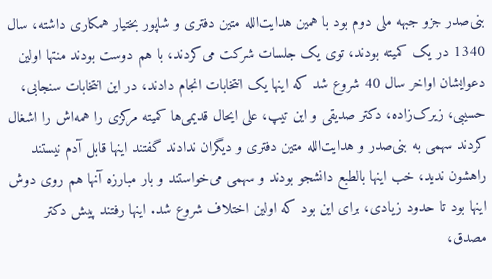بنی‌صدر جزو جبهه ملی دوم بود با همین هدایت‌الله متین دفتری و شاپور بختیار همکاری داشته، سال 1340 در یک کمیته بودند، توی یک جلسات شرکت می‌کردند، با هم دوست بودند منتها اولین دعوایشان اواخر سال 40 شروع شد که اینها یک انتخابات انجام دادند، در این انتخابات سنجابی، حسیبی، زیرک‌زاده، دکتر صدیقی و این تیپ، علی ایحال قدیمی‌ها کمیته مرکزی را همه‌اش را اشغال کردند سهمی به بنی‌صدر و هدایت‌الله متین دفتری و دیگران ندادند گفتند اینها قابل آدم نیستند راهشون ندید، خب اینها بالطبع دانشجو بودند و سهمی می‌خواستند و بار مبارزه آنها هم روی دوش اینها بود تا حدود زیادی، برای این بود که اولین اختلاف شروع شد. اینها رفتند پیش دکتر مصدق،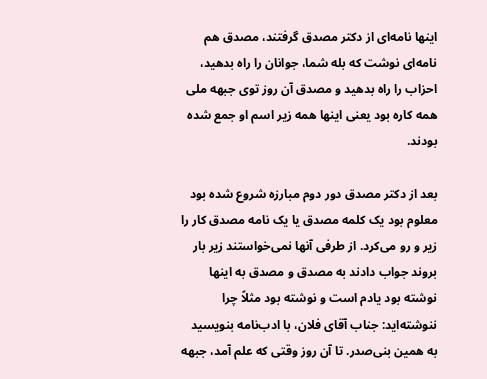اینها نامه‌ای از دکتر مصدق گرفتند، مصدق هم نامه‌ای نوشت که بله شما، جوانان را راه بدهید، احزاب را راه بدهید و مصدق آن روز توی جبهه ملی همه کاره بود یعنی اینها همه زیر اسم او جمع شده بودند.

بعد از دکتر مصدق دور دوم مبارزه شروع شده بود معلوم بود یک کلمه مصدق یا یک نامه مصدق کار را زیر و رو می‌کرد. از طرفی آنها نمی‌خواستند زیر بار بروند جواب دادند به مصدق و مصدق به اینها نوشته بود یادم است و نوشته بود مثلاً چرا ننوشته‌اید: جناب آقای فلان، با ادب‌نامه بنویسید به همین بنی‌صدر. تا آن روز وقتی که علم آمد، جبهه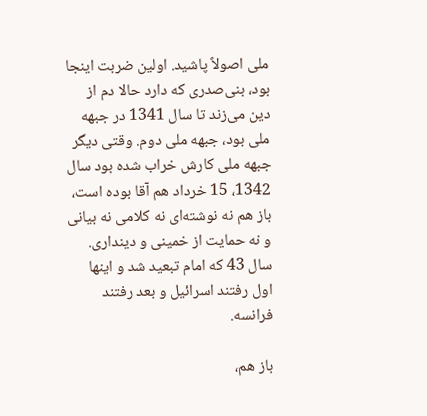ملی اصولاً پاشید. اولین ضربت اینجا بود، بنی‌صدری که دارد حالا دم از دین می‌زند تا سال 1341 در جبهه ملی بود، جبهه ملی دوم. وقتی دیگر جبهه ملی کارش خراب شده بود سال 1342، 15 خرداد هم آقا بوده است، باز هم نه نوشته‌ای نه کلامی نه بیانی و نه حمایت از خمینی و دینداری. سال 43 که امام تبعید شد و اینها اول رفتند اسرائیل و بعد رفتند فرانسه.

باز هم،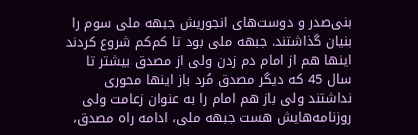بنی‌صدر و دوست‌های انجوریش جبهه ملی سوم را بنیان گذاشتند. جبهه ملی بود تا کم‌کم شروع کردند اینها هم از امام دم زدن ولی از مصدق بیشتر تا سال 45 که دیگر مصدق مُرد باز اینها محوری نداشتند ولی باز هم امام را به عنوان زعامت ولی روزنامه‌هایش هست جبهه ملی، ادامه راه مصدق،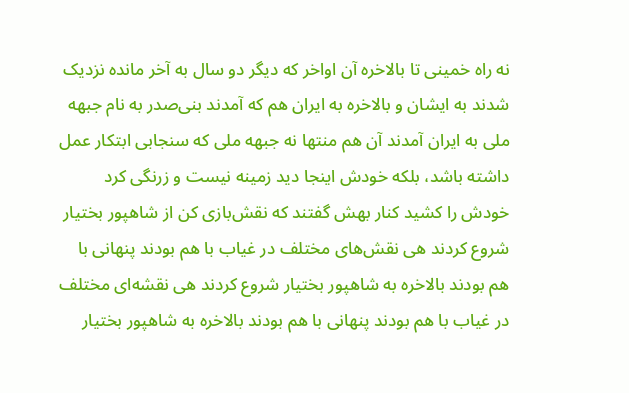نه راه خمینی تا بالاخره آن اواخر که دیگر دو سال به آخر مانده نزدیک شدند به ایشان و بالاخره به ایران هم که آمدند بنی‌صدر به نام جبهه ملی به ایران آمدند آن هم منتها نه جبهه ملی که سنجابی ابتکار عمل داشته باشد، بلکه خودش اینجا دید زمینه نیست و زرنگی کرد خودش را کشید کنار بهش گفتند که نقش‌بازی کن از شاهپور بختیار شروع کردند هی نقش‌های مختلف در غیاب با هم بودند پنهانی با هم بودند بالاخره به شاهپور بختیار شروع کردند هی نقشه‌ای مختلف در غیاب با هم بودند پنهانی با هم بودند بالاخره به شاهپور بختیار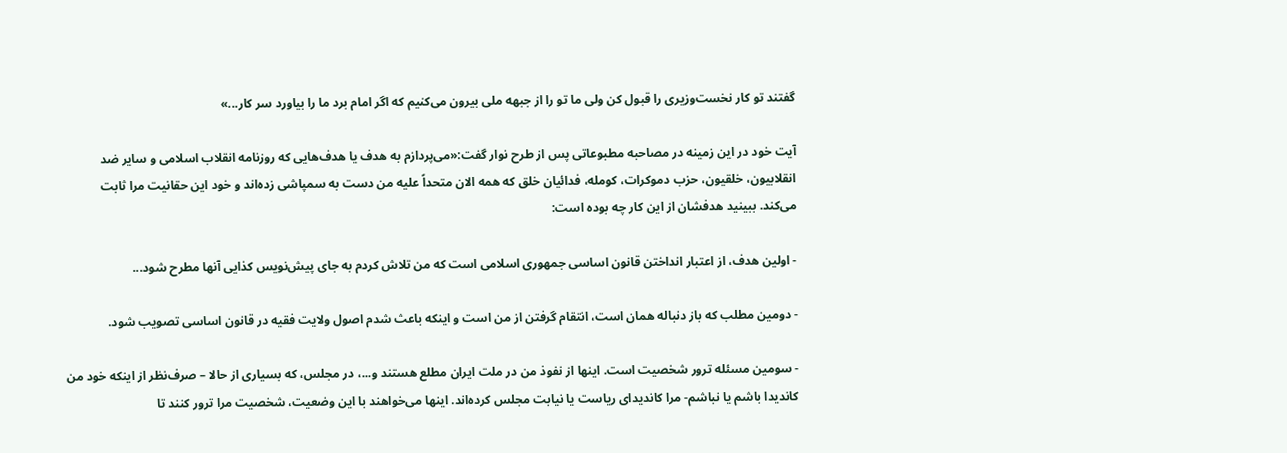گفتند تو کار نخست‌وزیری را قبول کن ولی ما تو را از جبهه ملی بیرون می‌کنیم که اگر امام برد ما را بیاورد سر کار...»

آیت ‌خود در این زمینه در مصاحبه مطبوعاتی پس از طرح نوار گفت:«می‌پردازم به هدف یا هدف‌هایی که روزنامه انقلاب اسلامی و سایر ضد انقلابیون، خلقیون، حزب دموکرات، کومله، فدائیان خلق که همه الان متحداً علیه من دست به سمپاشی زده‌اند و خود این حقانیت مرا ثابت می‌کند. ببینید هدفشان از این کار چه بوده است:

- اولین هدف، از اعتبار انداختن قانون اساسی جمهوری اسلامی است که من تلاش کردم به ‌جای پیش‌نویس کذایی آنها مطرح شود...

- دومین مطلب که باز دنباله همان است، انتقام گرفتن از من است و اینکه باعث شدم اصول ولایت فقیه در قانون اساسی تصویب شود.

- سومین مسئله ترور شخصیت است. اینها از نفوذ من در ملت ایران مطلع هستند و...، در مجلس، که بسیاری از حالا – صرف‌نظر از اینکه خود من کاندیدا باشم یا نباشم- مرا کاندیدای ریاست یا نیابت مجلس کرده‌اند. اینها می‌خواهند با این وضعیت، شخصیت مرا ترور کنند تا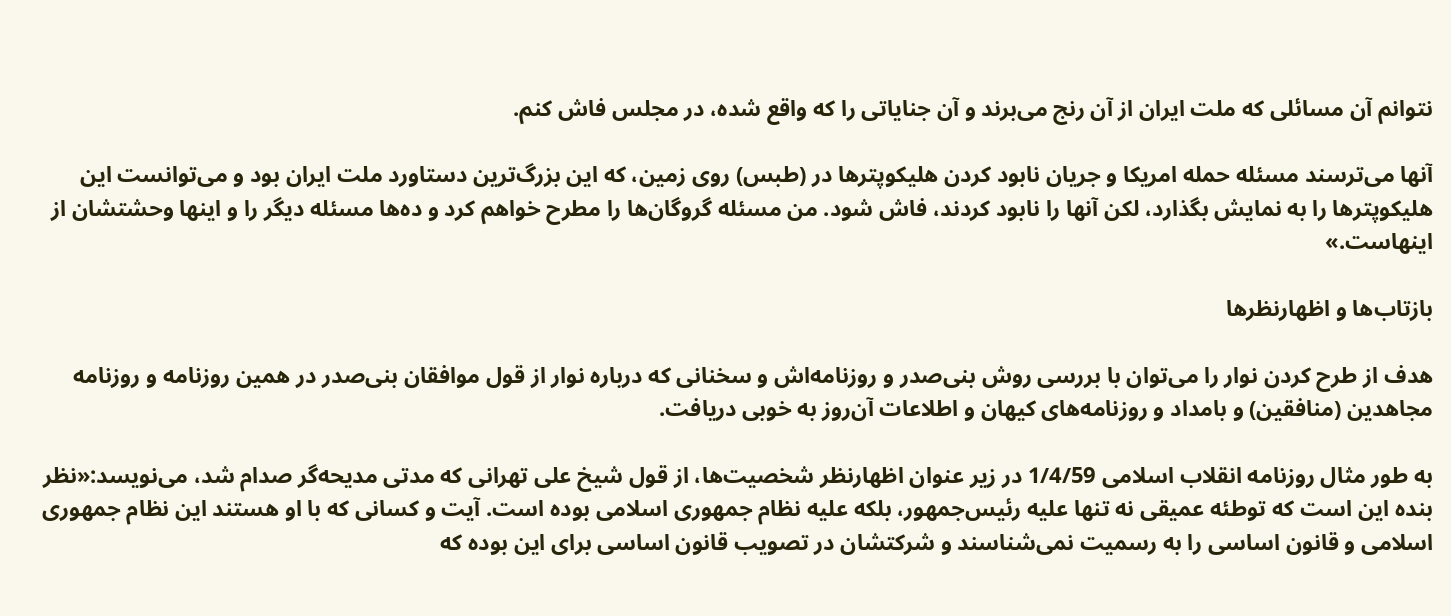نتوانم آن مسائلی که ملت ایران از آن رنج می‌برند و آن جنایاتی را که واقع شده، در مجلس فاش کنم.

آنها می‌ترسند مسئله حمله امریکا و جریان نابود کردن هلیکوپترها در (طبس) روی زمین، که این بزرگ‌ترین دستاورد ملت ایران بود و می‌توانست این هلیکوپترها را به نمایش بگذارد، لکن آنها را نابود کردند، فاش شود. من مسئله گروگان‌ها را مطرح خواهم کرد و ده‌ها مسئله دیگر را و اینها وحشتشان از اینهاست.»

بازتاب‌ها و اظهار‌نظرها

هدف از طرح کردن نوار را می‌توان با بررسی روش بنی‌صدر و روزنامه‌اش و سخنانی که درباره نوار از قول موافقان بنی‌صدر در همین روزنامه و روزنامه مجاهدین (منافقین) و بامداد و روزنامه‌های کیهان و اطلاعات آن‌روز به خوبی دریافت.

به طور مثال روزنامه انقلاب اسلامی 1/4/59 در زیر عنوان اظهارنظر شخصیت‌ها، از قول شیخ علی تهرانی که مدتی مدیحه‌گر صدام شد، می‌نویسد:«نظر بنده این است که توطئه عمیقی نه تنها علیه رئیس‌جمهور، بلکه علیه نظام جمهوری اسلامی بوده است. آیت و کسانی که با او هستند این نظام جمهوری اسلامی و قانون اساسی را به رسمیت نمی‌شناسند و شرکتشان در تصویب قانون اساسی برای این بوده که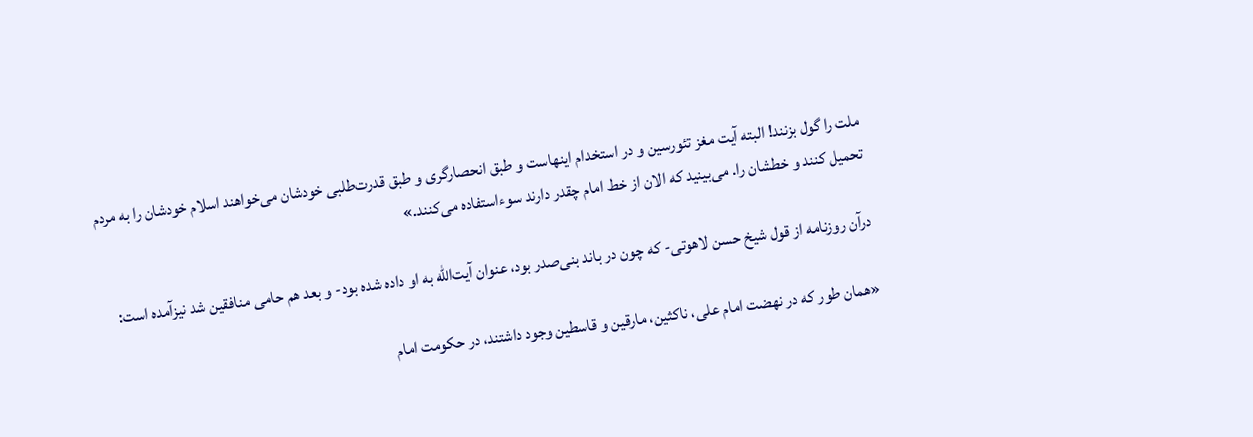ملت را گول بزنند! البته آیت مغز تئورسین و در استخدام اینهاست و طبق انحصارگری و طبق قدرت‌طلبی خودشان می‌خواهند اسلام خودشان را به مردم تحمیل کنند و خطشان را. می‌بینید که الان از خط امام چقدر دارند سوء‌استفاده می‌کنند.»

درآن روزنامه از قول شیخ حسن لاهوتی- که چون در باند بنی‌صدر بود، عنوان آیت‌الله به او داده شده بود- و بعد هم حامی منافقین شد نیزآمده است:

«همان طور که در نهضت امام علی، ناکثین، مارقین و قاسطین وجود داشتند، در حکومت امام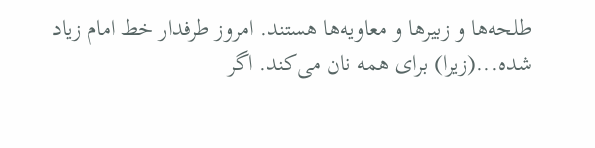طلحه‌ها و زبیرها و معاویه‌ها هستند. امروز طرفدار خط امام زیاد شده...(زیرا) برای همه نان می‌کند. اگر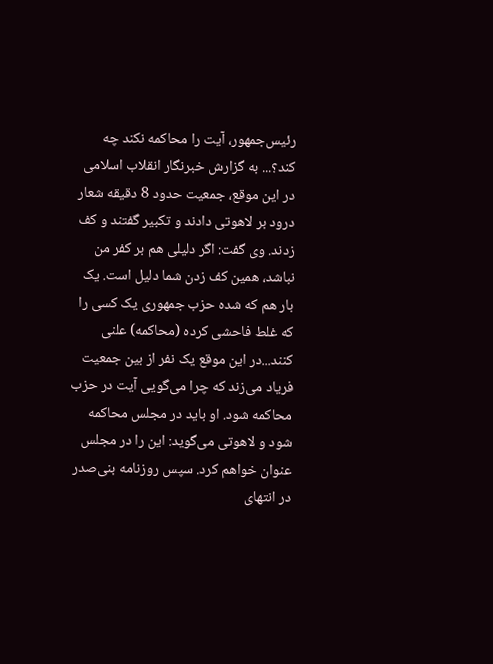رئیس‌جمهور، آیت را محاکمه نکند چه کند؟... به گزارش خبرنگار انقلاب اسلامی در این موقع، جمعیت حدود 8 دقیقه شعار درود بر لاهوتی دادند و تکبیر گفتند و کف زدند. وی گفت: اگر دلیلی هم بر کفر من نباشد، همین کف زدن شما دلیل است. یک بار هم که شده حزب جمهوری یک کسی را که غلط فاحشی کرده (محاکمه) علنی کنند...در این موقع یک نفر از بین جمعیت فریاد می‌زند که چرا می‌گویی آیت در حزب محاکمه شود. او باید در مجلس محاکمه شود و لاهوتی می‌گوید: این را در مجلس عنوان خواهم کرد. سپس روزنامه بنی‌صدر در انتهای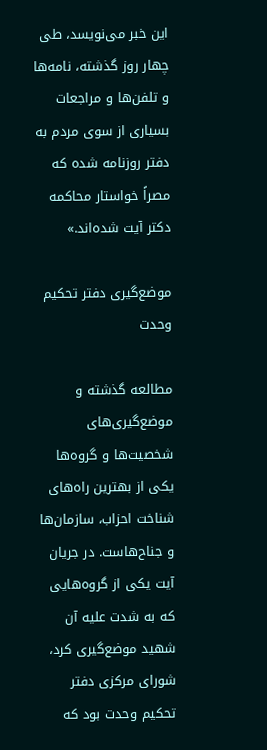این خبر می‌نویسد، طی چهار روز گذشته، نامه‌ها و تلفن‌ها و مراجعات بسیاری از سوی مردم به دفتر روزنامه شده که مصراً خواستار محاکمه دکتر آیت شده‌اند.»

موضع‌گیری دفتر تحکیم وحدت

مطالعه گذشته و موضع‌گیری‌های شخصیت‌ها و گروه‌ها یکی از بهترین راه‌های شناخت احزاب، سازمان‌ها و جناح‌هاست. در جریان آیت یکی از گروه‌هایی که به شدت علیه آن شهید موضع‌گیری کرد، شورای مرکزی دفتر تحکیم وحدت بود که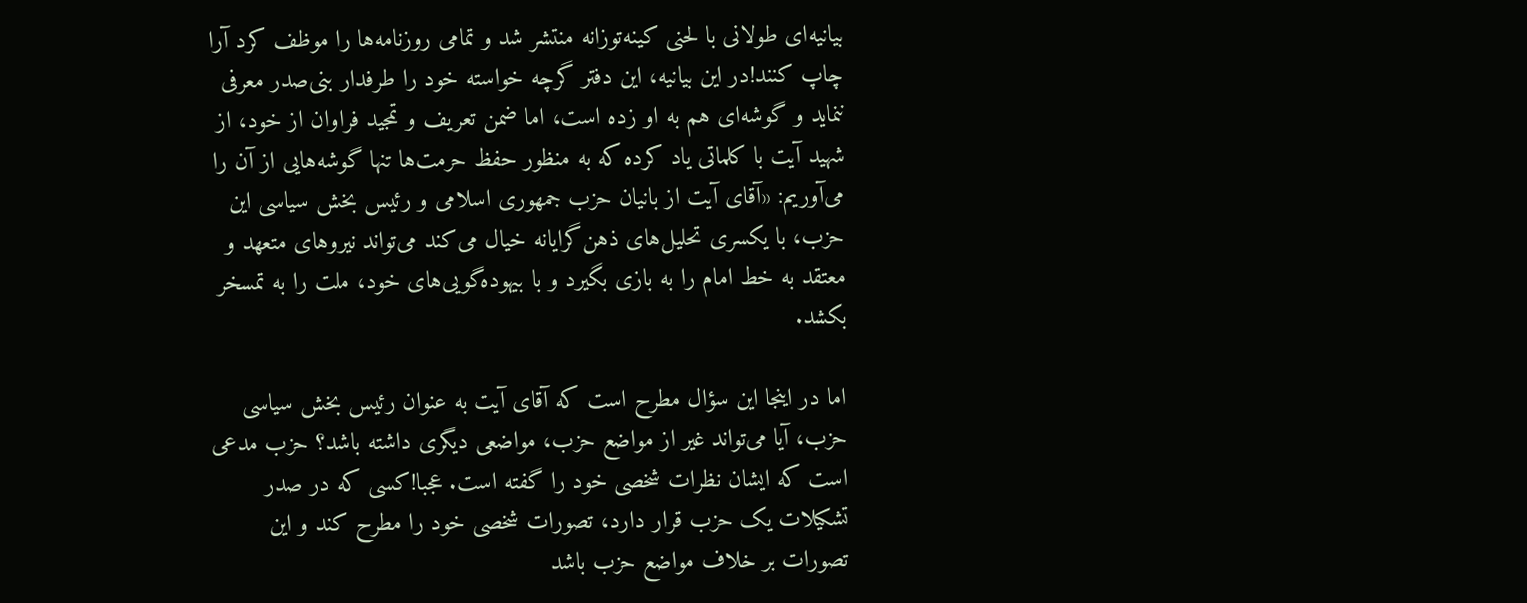بیانیه‌ای طولانی با لحنی کینه‌توزانه منتشر شد و تمامی روزنامه‌ها را موظف کرد آرا چاپ کنند!در این بیانیه، این دفتر گرچه خواسته خود را طرفدار بنی‌صدر معرفی ننماید و گوشه‌ای هم به او زده است، اما ضمن تعریف و تمجید فراوان از خود، از شهید آیت با کلماتی یاد کرده که به منظور حفظ حرمت‌ها تنها گوشه‌هایی از آن ‌را می‌آوریم: «آقای آیت از بانیان حزب جمهوری اسلامی و رئیس بخش سیاسی این حزب، با یکسری تحلیل‌های ذهن‌گرایانه خیال می‌کند می‌تواند نیروهای متعهد و معتقد به خط امام را به بازی بگیرد و با بیهوده‌گویی‌های خود، ملت را به تمسخر بکشد.

اما در اینجا این سؤال مطرح است که آقای آیت به عنوان رئیس بخش سیاسی حزب، آیا می‌تواند غیر از مواضع حزب، مواضعی دیگری داشته باشد؟ حزب مدعی است که ایشان نظرات شخصی خود را گفته است. عجبا!کسی که در صدر تشکیلات یک حزب قرار دارد، تصورات شخصی خود را مطرح کند و این تصورات بر خلاف مواضع حزب باشد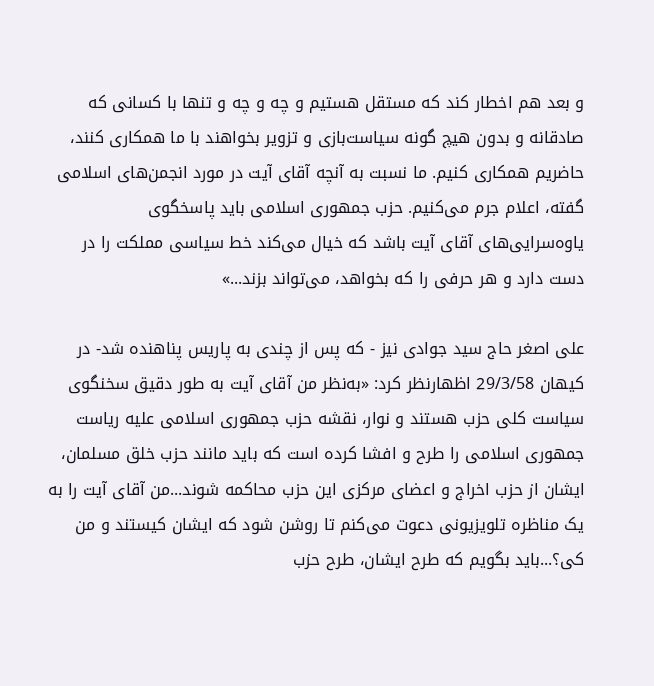و بعد هم اخطار کند که مستقل هستیم و چه و چه و تنها با کسانی که صادقانه و بدون هیچ گونه سیاست‌بازی و تزویر بخواهند با ما همکاری کنند، حاضریم همکاری کنیم. ما نسبت به آنچه آقای آیت در مورد انجمن‌های اسلامی گفته، اعلام جرم می‌کنیم. حزب جمهوری اسلامی باید پاسخگوی یاوه‌‌سرایی‌های آقای آیت باشد که خیال می‌کند خط سیاسی مملکت را در دست دارد و هر حرفی را که ‌بخواهد، می‌تواند بزند...»

علی اصغر حاج سید جوادی نیز - که پس از چندی به پاریس پناهنده شد- در کیهان 29/3/58 اظهارنظر کرد: «به‌نظر من آقای آیت به طور دقیق سخنگوی سیاست کلی حزب هستند و نوار، نقشه حزب جمهوری اسلامی علیه ریاست جمهوری اسلامی را طرح و افشا کرده است که باید مانند حزب خلق مسلمان، ایشان از حزب اخراج و اعضای مرکزی این حزب محاکمه شوند...من آقای آیت را به یک مناظره تلویزیونی دعوت می‌کنم تا روشن شود که ایشان کیستند و من کی؟...باید بگویم که طرح ایشان، طرح حزب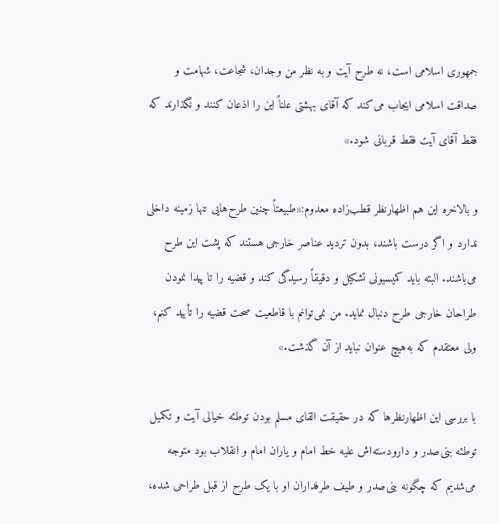جمهوری اسلامی است، نه طرح آیت و به نظر من وجدان، شجاعت، شهامت و صداقت اسلامی ایجاب می‌کند که آقای بهشتی علناً این ‌را اذعان کنند و نگذارند که فقط آقای آیت فقط قربانی شود.»

و بالاخره این هم اظهارنظر قطب‌زاده معدوم:«طبیعتاً چنین طرح‌هایی تنها زمینه داخلی ندارد و اگر درست باشند، بدون تردید عناصر خارجی هستند که پشت این طرح می‌باشند. البته باید کمیسیونی تشکیل و دقیقاً رسیدگی کند و قضیه را تا پیدا نمودن طراحان خارجی طرح دنبال نماید. من نمی‌توانم با قاطعیت صحت قضیه را تأیید کنم، ولی معتقدم که به‌هیچ عنوان نباید از آن گذشت.»

با بررسی این اظهارنظرها که در حقیقت القای مسلم بودن توطئه خیالی آیت و تکمیل توطئه بنی‌صدر و دارودسته‌اش علیه خط امام و یاران امام و انقلاب بود متوجه می‌شدیم که چگونه بنی‌صدر و طیف طرفداران او با یک طرح از قبل طراحی شده،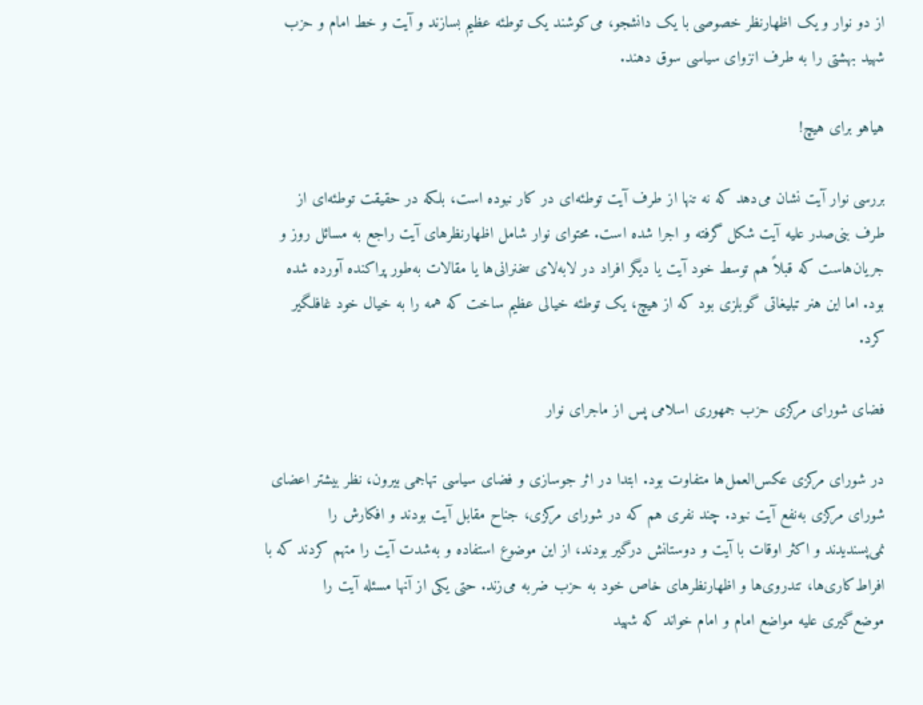از دو نوار و یک اظهارنظر خصوصی با یک دانشجو، می‌کوشند یک توطئه عظیم بسازند و آیت و خط امام و حزب شهید بهشتی را به طرف انزوای سیاسی سوق دهند.

هیاهو برای هیچ!

بررسی نوار آیت نشان می‌دهد که نه تنها از طرف آیت توطئه‌ای در کار نبوده است، بلکه در حقیقت توطئه‌ای از طرف بنی‌صدر علیه آیت شکل گرفته و اجرا شده است. محتوای نوار شامل اظهارنظرهای آیت راجع به مسائل روز و جریان‌هاست که قبلاً هم توسط خود آیت یا دیگر افراد در لابه‌لای سخنرانی‌ها یا مقالات به‌طور پراکنده آورده شده بود. اما این هنر تبلیغاتی گوبلزی بود که از هیچ، یک توطئه خیالی عظیم ساخت که همه را به خیال خود غافلگیر کرد.

فضای شورای مرکزی حزب جمهوری اسلامی پس از ماجرای نوار

در شورای مرکزی عکس‌العمل‌ها متفاوت بود. ابتدا در اثر جوسازی و فضای سیاسی تهاجمی بیرون، نظر بیشتر اعضای شورای مرکزی به‌نفع آیت نبود. چند نفری هم که در شورای مرکزی، جناح مقابل آیت بودند و افکارش را نمی‌پسندیدند و اکثر اوقات با آیت ‌و دوستانش درگیر بودند، از این موضوع استفاده و به‌شدت آیت را متهم کردند که با افراط‌کاری‌ها، تندروی‌ها و اظهارنظرهای خاص خود به حزب ضربه می‌زند. حتی یکی از آنها مسئله آیت را موضع‌گیری علیه مواضع امام و امام خواند که شهید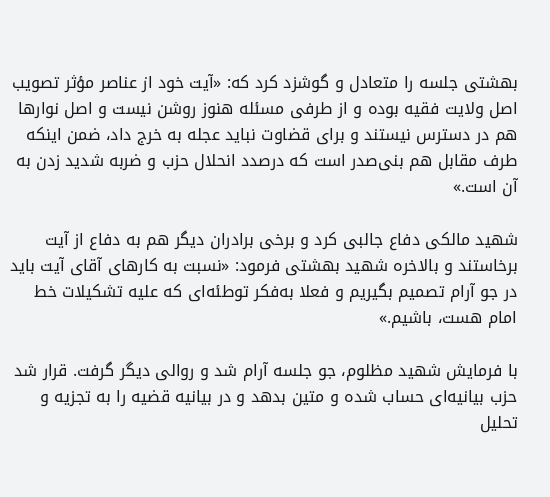بهشتی جلسه را متعادل و گوشزد کرد که: «آیت خود از عناصر مؤثر تصویب اصل ولایت فقیه بوده و از طرفی مسئله هنوز روشن نیست و اصل نوارها هم در دسترس نیستند و برای قضاوت نباید عجله به خرج داد، ضمن اینکه طرف مقابل هم بنی‌صدر است که درصدد انحلال حزب و ضربه شدید زدن به آن است.»

شهید مالکی دفاع جالبی کرد و برخی برادران دیگر هم به ‌دفاع از آیت برخاستند و بالاخره شهید بهشتی فرمود: «نسبت به کارهای آقای آیت باید در جو آرام تصمیم بگیریم و فعلا به‌فکر توطئه‌ای که علیه تشکیلات خط امام هست، باشیم.»

با فرمایش شهید مظلوم، جو جلسه آرام شد و روالی دیگر گرفت. قرار شد حزب بیانیه‌ای حساب شده و متین بدهد و در بیانیه قضیه را به تجزیه و تحلیل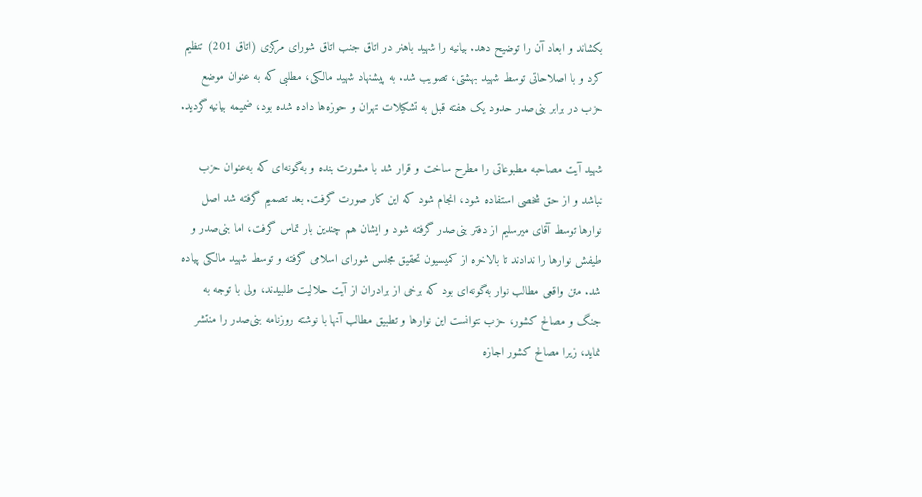بکشاند و ابعاد آن را توضیح دهد. بیانیه را شهید باهنر در اتاق جنب اتاق شورای مرکزی (اتاق 201) تنظیم کرد و با اصلاحاتی توسط شهید بهشتی، تصویب شد. به پیشنهاد شهید مالکی، مطلبی که به عنوان موضع حزب در برابر بنی‌صدر حدود یک هفته قبل به تشکیلات تهران و حوزه‌ها داده شده بود، ضمیمه بیانیه گردید.

شهید آیت مصاحبه مطبوعاتی را مطرح ساخت و قرار شد با مشورت بنده و به‌گونه‌ای که به‌عنوان حزب نباشد و از حق شخصی استفاده شود، انجام شود که این کار صورت گرفت. بعد تصمیم گرفته شد اصل نوارها توسط آقای میرسلیم از دفتر بنی‌صدر گرفته شود و ایشان هم چندین بار تماس گرفت، اما بنی‌صدر و طیفش نوارها را ندادند تا بالاخره از کمیسیون تحقیق مجلس شورای اسلامی گرفته و توسط شهید مالکی پیاده شد. متن واقعی مطالب نوار به‌گونه‌ای بود که برخی از برادران از آیت حلالیت طلبیدند، ولی با توجه به جنگ و مصالح کشور، حزب نتوانست این نوارها و تطبیق مطالب آنها با نوشته روزنامه بنی‌صدر را منتشر نماید، زیرا مصالح کشور اجازه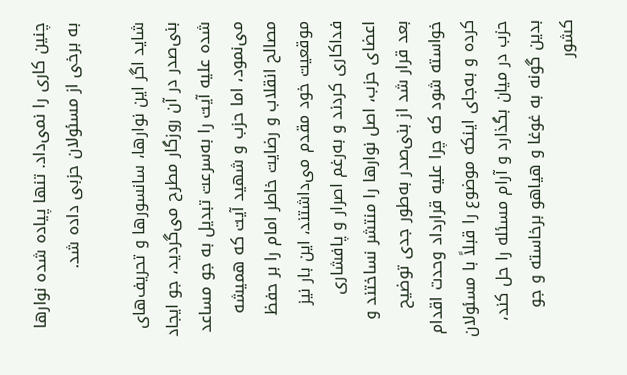چنین کاری را نمی‌داد. تنها پیاده شده نوارها به برخی از مسئولان حزبی داده شد.

شاید اگر این نوارها، سانسورها و تحریف‌های بنی‌صدر در آن روزگار مطرح می‌گردید، جو ایجاد شده علیه آیت را به‌سرعت تبدیل به جو مساعد می‌نمود، اما حزب و شهید آیت که همیشه مصالح انقلاب و رضایت خاطر امام را بر حفظ موقعیت خود مقدم می‌داشتند، این بار نیز فداکاری کردند و به‌رغم اصرار و پافشاری اعضای حزب، اصل نوارها را منتشر نساختند و بعد قرار شد از بنی‌صدر به‌طور جدی توضیح خواسته شود که چرا علیه قرارداد وحدت اقدام کرده و به‌جای اینکه موضوع را قبلاً با مسئولان حزب در میان بگذارد و آرام مسئله را حل کند، بدین گونه به غوغا و هیاهو برخاسته و جو کشور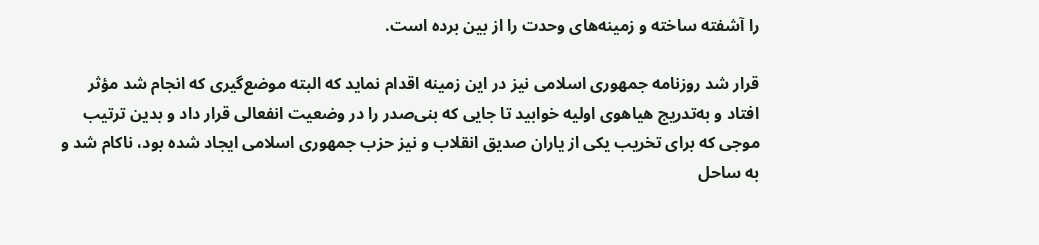را آشفته ساخته و زمینه‌های وحدت را از بین برده است.

قرار شد روزنامه جمهوری اسلامی نیز در این زمینه اقدام نماید که البته موضع‌گیری که انجام شد مؤثر افتاد و به‌تدریج هیاهوی اولیه خوابید تا جایی که بنی‌صدر را در وضعیت انفعالی قرار داد و بدین ترتیب موجی که برای تخریب یکی از یاران صدیق انقلاب و نیز حزب جمهوری اسلامی ایجاد شده بود، ناکام شد و به ساحل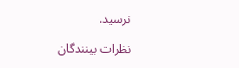نرسید.

نظرات بینندگان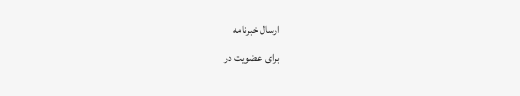ارسال خبرنامه
برای عضویت در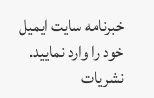خبرنامه سایت ایمیل خود را وارد نمایید.
نشریات